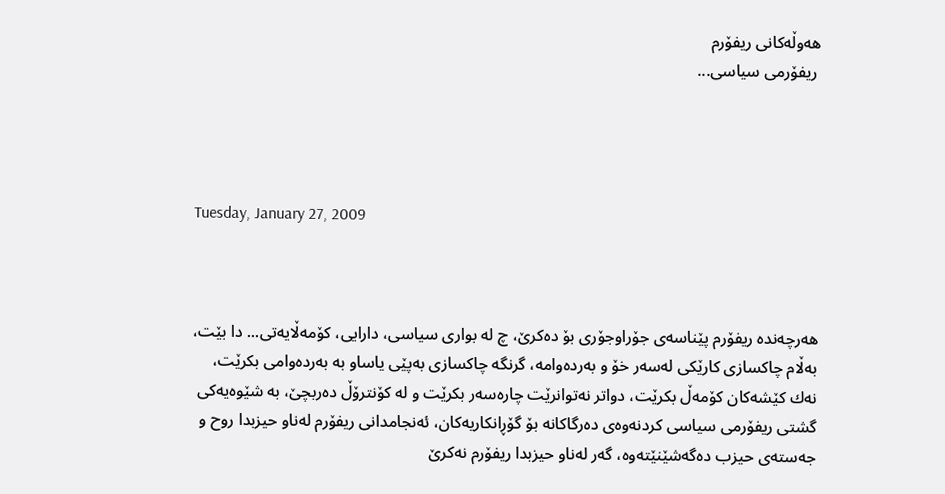هه‌وڵه‌كانی‌ ریفۆرم
 ریفۆرمی سیاسی...




Tuesday, January 27, 2009



هه‌رچه‌نده‌ ریفۆرم پێناسه‌ی جۆراوجۆری بۆ ده‌كرێ، چ له‌ بواری سیاسی، دارایی، كۆمه‌ڵایه‌تی... دا بێت، به‌ڵام چاكسازی كارێكی له‌سه‌ر خۆ و به‌رده‌وامه‌، گرنگه‌ چاكسازی به‌پێی یاساو به‌ به‌رده‌وامی بكرێت، نه‌ك كێشه‌كان كۆمه‌ڵ بكرێت، دواتر نه‌توانرێت چاره‌سه‌ر بكرێت و له‌ كۆنترۆڵ ده‌ربچێ، به‌ شێوه‌یه‌كی گشتی ریفۆرمی سیاسی كردنه‌وه‌ی‌ ده‌رگاكانه‌ بۆ گۆڕانكاریه‌كان، ئه‌نجامدانی ریفۆرم له‌ناو حیزبدا روح و جه‌سته‌ی‌ حیزب ده‌گه‌شێنێته‌وه‌، گه‌ر له‌ناو حیزبدا ریفۆرم نه‌كرێ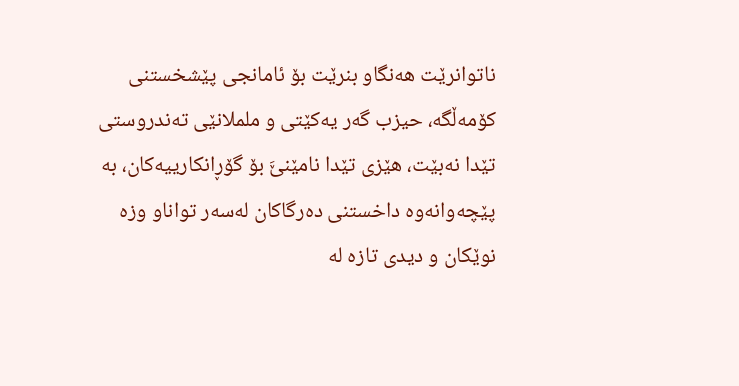ناتوانرێت هه‌نگاو بنرێت بۆ ئامانجی پێشخستنی كۆمه‌ڵگه‌، حیزب گه‌ر یه‌كێتی و ململانێی ته‌ندروستی تێدا نه‌بێت، هێزی تێدا نامێنێَ بۆ گۆڕانكارییه‌كان، به‌ پێچه‌وانه‌وه‌ داخستنی ده‌رگاكان له‌سه‌ر تواناو وزه‌ نوێكان و دیدی تازه‌ له‌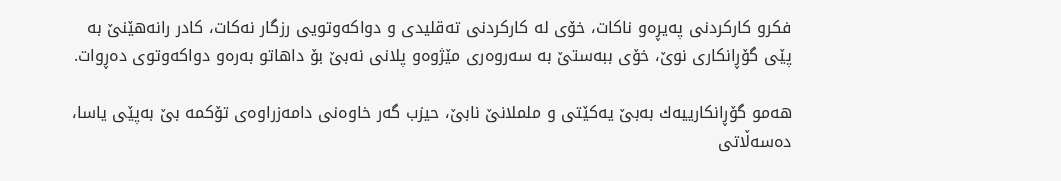فكرو كاركردنی په‌یڕه‌و ناكات، خۆی له‌ كاركردنی ته‌قلیدی و دواكه‌وتویی رزگار نه‌كات، كادر رانه‌هێنێ به‌ پێی گۆڕانكاری نوێ، خۆی ببه‌ستێ به‌ سه‌روه‌ری مێژوه‌و پلانی نه‌بێ بۆ داهاتو به‌ره‌و دواكه‌وتوی ده‌ڕوات.

هه‌مو گۆڕانكارییه‌ك به‌بێ یه‌كێتی و ململانێ نابێ، حیزب گه‌ر خاوه‌نی دامه‌زراوه‌ی تۆكمه‌ بێ به‌پێی یاسا، ده‌سه‌ڵاتی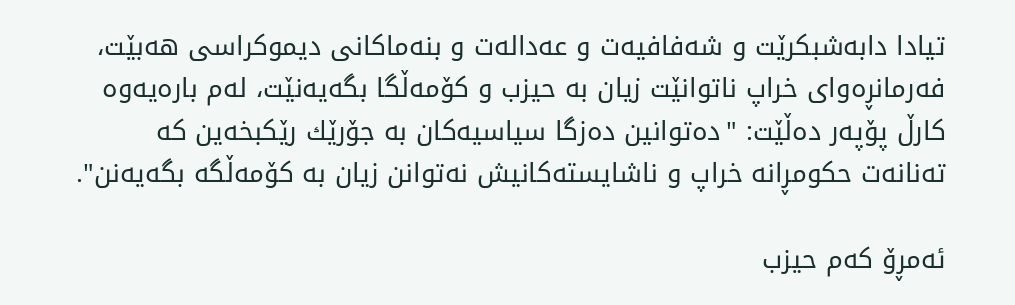تیادا دابه‌شبكرێت و شه‌فافیه‌ت و عه‌داله‌ت و بنه‌ماكانی دیموكراسی هه‌بێت، فه‌رمانڕه‌وای خراپ ناتوانێت زیان به‌ حیزب و كۆمه‌ڵگا بگه‌یه‌نێت، له‌م باره‌یه‌وه‌ كارڵ پۆپه‌ر ده‌ڵێت: "ده‌توانین ده‌زگا سیاسیه‌كان به‌ جۆرێك رێكبخه‌ین كه‌ ته‌نانه‌ت حكومڕانه‌ خراپ و ناشایسته‌كانیش نه‌توانن زیان به‌ كۆمه‌ڵگه‌ بگه‌یه‌نن".

ئه‌مڕۆ كه‌م حیزب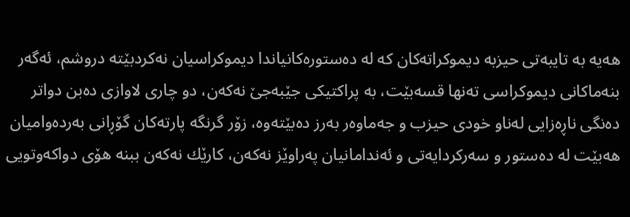هه‌یه‌ به‌ تایبه‌تی حیزبه‌ دیموكراته‌كان كه‌ له‌ ده‌ستوره‌كانیاندا دیموكراسیان نه‌كردبێته‌ دروشم، ئه‌گه‌ر بنه‌ماكانی دیموكراسی ته‌نها قسه‌بێت، به‌ پراكتیكی جێبه‌جێ نه‌كه‌ن، دو چاری لاوازی ده‌بن دواتر ده‌نگی ناڕه‌زایی له‌ناو خودی حیزب و جه‌ماوه‌ر به‌رز ده‌بێته‌وه‌، زۆر گرنگه‌ پارته‌كان گۆڕانی به‌رده‌وامیان هه‌بێت له‌ ده‌ستور و سه‌ركردایه‌تی و ئه‌ندامانیان په‌راوێز نه‌كه‌ن، كارێك نه‌كه‌ن ببنه‌ هۆی دواكه‌وتویی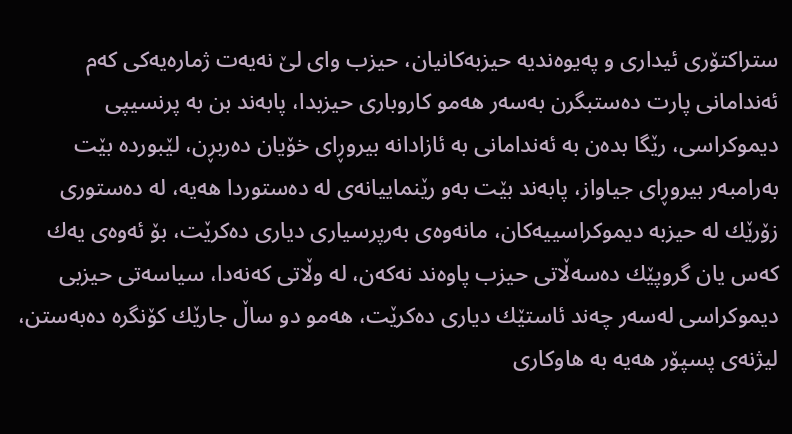ستراكتۆری ئیداری و په‌یوه‌ندیه‌ حیزبه‌كانیان، حیزب وای لێ نه‌یه‌ت ژماره‌یه‌كی كه‌م ئه‌ندامانی پارت ده‌ستبگرن به‌سه‌ر هه‌مو كاروباری حیزبدا، پابه‌ند بن به‌ پرنسیپی دیموكراسی، رێگا بده‌ن به‌ ئه‌ندامانی به‌ ئازادانه‌ بیروڕای خۆیان ده‌ربڕن، لێبورده‌ بێت به‌رامبه‌ر بیروڕای جیاواز، پابه‌ند بێت به‌و رێنماییانه‌ی له‌ ده‌ستوردا هه‌یه‌، له‌ ده‌ستوری زۆرێك له‌ حیزبه‌ دیموكراسییه‌كان، مانه‌وه‌ی‌ به‌رپرسیاری دیاری ده‌كرێت، بۆ ئه‌وه‌ی یه‌ك كه‌س یان گروپێك ده‌سه‌ڵاتی حیزب پاوه‌ند نه‌كه‌ن، له‌ وڵاتی كه‌نه‌دا، سیاسه‌تی حیزبی دیموكراسی له‌سه‌ر چه‌ند ئاستێك دیاری ده‌كرێت، هه‌مو دو ساڵ جارێك كۆنگره‌ ده‌به‌ستن، لیژنه‌ی‌ پسپۆر هه‌یه‌ به‌ هاوكاری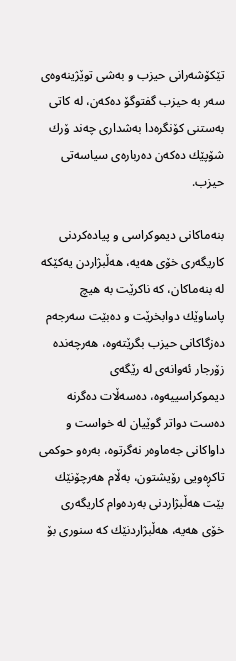تێكۆشه‌رانی حیزب و به‌شی توێژینه‌وه‌ی‌ سه‌ر به‌ حیزب گفتوگۆ ده‌كه‌ن، له‌ كاتی به‌ستنی كۆنگره‌دا به‌شداری چه‌ند ۆرك شۆپێك ده‌كه‌ن ده‌رباره‌ی‌ سیاسه‌تی حیزب.

بنه‌ماكانی دیموكراسی و پیاده‌كردنی كاریگه‌ری خۆی هه‌یه‌، هه‌ڵبژاردن یه‌كێكه‌ له‌ بنه‌ماكان، كه‌ ناكرێت به‌ هیچ پاساوێك دوابخرێت و ده‌بێت سه‌رجه‌م ده‌زگاكانی حیزب بگرێته‌وه‌، هه‌رچه‌نده‌ زۆرجار ئه‌وانه‌ی‌ له‌ رێگه‌ی دیموكراسییه‌وه‌، ده‌سه‌ڵات ده‌گرنه‌ ده‌ست دواتر گوێیان له‌ خواست و داواكانی جه‌ماوه‌ر نه‌گرتوه‌، به‌ره‌و حوكمی تاكڕه‌ویی رۆیشتون، به‌ڵام هه‌رچۆنێك بێت هه‌ڵبژاردنی به‌رده‌وام كاریگه‌ری خۆی هه‌یه‌، هه‌ڵبژاردنێك كه‌ سنوری بۆ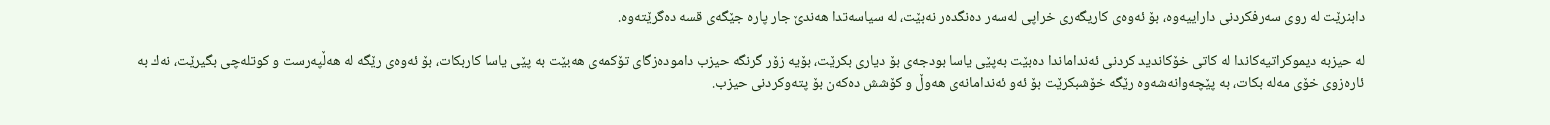دابنرێت له‌ روی سه‌رفكردنی داراییه‌وه‌، بۆ ئه‌وه‌ی‌ كاریگه‌ری خراپی له‌سه‌ر ده‌نگده‌ر نه‌بێت، له‌ سیاسه‌تدا هه‌ندێ جار پاره‌ جێگه‌ی قسه‌ ده‌گرێته‌وه‌.

له‌ حیزبه‌ دیموكراتیه‌كاندا له‌ كاتی خۆكاندید كردنی ئه‌نداماندا ده‌بێت به‌پێی یاسا بودجه‌ی بۆ دیاری بكرێت، بۆیه‌ زۆر گرنگه‌ حیزب داموده‌زگای تۆكمه‌ی هه‌بێت به‌ پێی یاسا كاربكات، بۆ ئه‌وه‌ی‌ رێگه‌ له‌ هه‌ڵپه‌رست و كوتله‌چی بگیرێت، نه‌ك به‌ ئاره‌زوی خۆی مه‌له‌ بكات، به‌ پێچه‌وانه‌شه‌وه‌ رێگه‌ خۆشبكرێت بۆ ئه‌و ئه‌ندامانه‌ی‌ هه‌وڵ و كۆشش ده‌كه‌ن بۆ پته‌وكردنی حیزب.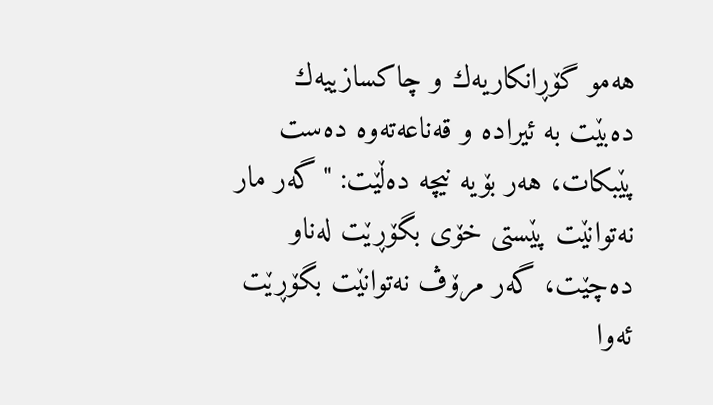هه‌مو گۆڕانكاریه‌ك و چاكسازییه‌ك ده‌بێت به‌ ئیراده‌ و قه‌ناعه‌ته‌وه‌ ده‌ست پێبكات، هه‌ر بۆیه‌ نیچه‌ ده‌ڵێت: "گه‌ر مار نه‌توانێت پێستی خۆی بگۆڕێت له‌ناو ده‌چێت، گه‌ر مرۆڤ نه‌توانێت بگۆڕێت ئه‌وا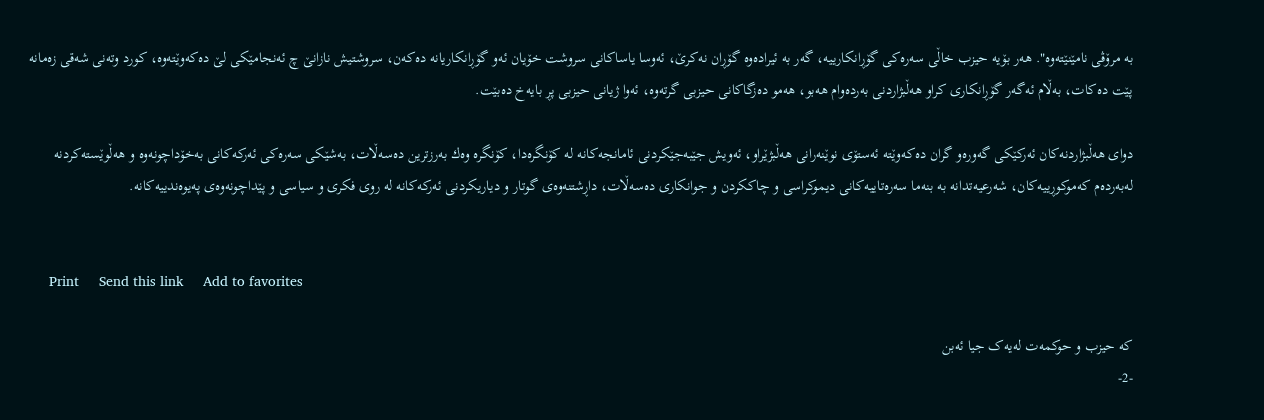به‌ مرۆڤی نامێنێته‌وه‌". هه‌ر بۆیه‌ حیزب خاڵی سه‌ره‌كی گۆڕانكارییه‌، گه‌ر به‌ ئیراده‌وه‌ گۆڕان نه‌كرێ، ئه‌وسا یاساكانی سروشت خۆیان ئه‌و گۆڕانكاریانه‌ ده‌كه‌ن، سروشتیش نازانێ چ ئه‌نجامێكی لێ ده‌كه‌وێته‌وه‌، كورد وته‌نی شه‌قی زه‌مانه‌ پێت ده‌كات، به‌ڵام ئه‌گه‌ر گۆڕانكاری كراو هه‌ڵبژاردنی به‌رده‌وام هه‌بو، هه‌مو ده‌زگاكانی حیزبی گرته‌وه‌، ئه‌وا ژیانی حیزبی پڕ بایه‌خ ده‌بێت.

دوای هه‌ڵبژاردنه‌كان ئه‌ركێكی گه‌وره‌و گران ده‌كه‌وێته‌ ئه‌ستۆی نوێنه‌رانی هه‌ڵبژێراو، ئه‌ویش جێبه‌جێكردنی ئامانجه‌كانه‌ له‌ كۆنگره‌دا، كۆنگره‌ وه‌ك به‌رزترین ده‌سه‌ڵات، به‌شێكی سه‌ره‌كی ئه‌ركه‌كانی به‌خۆداچونه‌وه‌ و هه‌ڵوێسته‌كردنه‌ له‌به‌رده‌م كه‌موكوڕییه‌كان، شه‌رعیه‌تدانه‌ به‌ بنه‌ما سه‌ره‌تاییه‌كانی دیموكراسی و چاككردن و جوانكاری ده‌سه‌ڵات، داڕشتنه‌وه‌ی‌ گوتار و دیاریكردنی ئه‌ركه‌كانه‌ له‌ روی فكری و سیاسی و پێداچونه‌وه‌ی‌ په‌یوه‌ندییه‌كانه‌.


     Print     Send this link     Add to favorites

که‌ حیزب و حوکمه‌ت له‌یه‌ک جیا ئه‌بن
-2-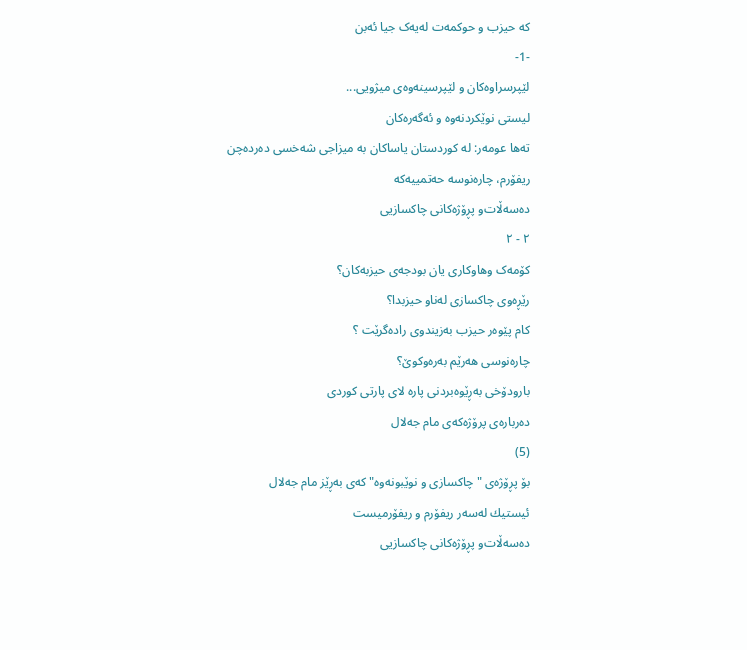که‌ حیزب و حوکمه‌ت له‌یه‌ک جیا ئه‌بن
-1-
لێپرسراوه‌كان و لێپرسینه‌وه‌ی میژویی...
لیستی نوێكردنه‌وه‌ و ئه‌گه‌ره‌كان
ته‌ها عومه‌ر: له‌ كوردستان یاساكان به‌ میزاجی شه‌خسی ده‌رده‌چن
ریفۆرم، چاره‌نوسه‌ حه‌تمییه‌كه‌
ده‌سه‌ڵات‌و پڕۆژه‌کانی چاکسازیی
٢ - ٢
کۆمه‌ک وهاوکاری یان بودجه‌ی حیزبه‌کان؟
رێڕه‌وی‌ چاكسازی‌ له‌ناو حیزبدا؟
كام پێوه‌ر حیزب به‌زیندوی‌ راده‌گرێت ؟
چارەنوسی هەرێم بەرەوکوێ؟
بارودۆخی به‌ڕێوه‌بردنی پاره‌ لای پارتی كوردی
ده‌رباره‌ی‌ پرۆژه‌كه‌ی‌ مام جه‌لال
(5)
بۆ پڕۆژه‌ی‌ "چاكسازی‌ و نوێبونه‌وه‌"كه‌ی‌ به‌ڕێز مام جه‌لال
ئیستیك له‌سه‌ر ریفۆرم و ریفۆرمیست
ده‌سه‌ڵات‌و پڕۆژه‌کانی چاکسازیی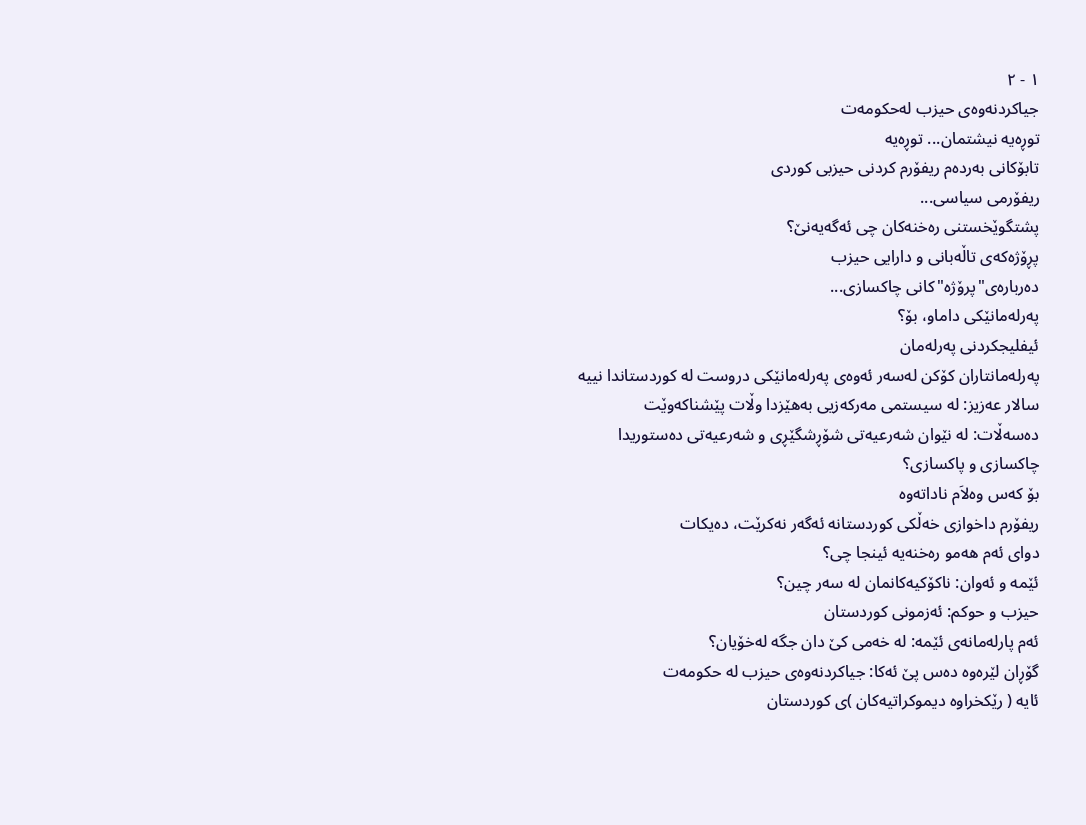١ - ٢
جیاكردنه‌وه‌ی‌ حیزب له‌حكومه‌ت
توڕه‌یه‌ نیشتمان... توڕه‌یه‌
تابۆكانی‌ به‌رده‌م ریفۆرم كردنی‌ حیزبی‌ كوردی‌
ریفۆرمی سیاسی...
پشتگوێخستنی ره‌خنه‌کان چی ئه‌گه‌یه‌نێ؟
پڕۆژه‌كه‌ی‌ تاڵه‌بانی‌ و دارایی‌ حیزب
ده‌رباره‌ی‌"پرۆژه‌"كانی‌ چاكسازی‌...
په‌رله‌مانێكی‌ داماو، بۆ؟
ئیفلیجكردنی په‌‌رله‌‌مان
په‌رله‌مانتاران كۆكن له‌سه‌ر ئه‌وه‌ی‌ په‌رله‌مانێكی‌ دروست له‌ كوردستاندا نییه‌
سالار عه‌زیز: له‌ سیستمی مه‌ركه‌زیی به‌هێزدا وڵات پێشناكه‌وێت
ده‌سه‌ڵات: له‌ نێوان شه‌رعیه‌تی‌ شۆڕشگێڕی و شه‌رعیه‌تی‌ ده‌ستوریدا
چاکسازی و پاکسازی؟
بۆ كه‌س وه‌لاَم ناداته‌وه‌
ریفۆرم داخوازی‌ خه‌ڵكی‌ كوردستانه‌ ئه‌گه‌ر نه‌كرێت، ده‌یكات
دوای ئه‌م هه‌مو ره‌خنه‌یه‌ ئینجا چی؟
ئێمه‌ و ئه‌وان: ناکۆکیه‌کانمان له‌ سه‌ر چین؟
حیزب و حوکم: ئه‌زمونی کوردستان
ئه‌م پارله‌مانه‌ی ئێمه‌: له‌ خه‌می کێ دان جگه‌ له‌خۆیان؟
گۆڕان لێره‌وه‌ ده‌س پێ ئه‌کا: جیاکردنه‌وه‌ی حیزب له‌ حکومه‌ت
ئایه‌ ( رێكخراوه‌ دیموكراتیه‌كان )ی كوردستان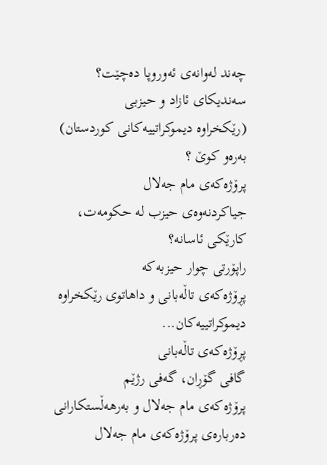چه‌ند له‌وانه‌ی ئه‌وروپا ده‌چێت؟
سه‌ندیكای‌ ئازاد ‌و حیزبی‌
(رێكخراوه‌ دیموكراتییه‌كانی كوردستان) به‌ره‌و كوێ‌ ؟
پرۆژه‌که‌ی مام جه‌لال
جیاكردنه‌وه‌ی‌ حیزب له‌ حكومه‌ت، كارێكی‌ ئاسانه‌؟
راپۆرتی‌ چوار حیزبه‌كه‌
پڕۆژه‌كه‌ی‌ تاڵه‌بانی‌ و داهاتوی‌ رێكخراوه‌ دیموكراتییه‌كان...
پڕۆژه‌كه‌ی‌ تاڵه‌بانی‌
گافی گۆڕان‌، گه‌فی رژێم
پرۆژه‌كه‌ی‌ مام جه‌لال و به‌رهه‌ڵستكارانی‌
ده‌رباره‌ی‌ پرۆژه‌كه‌ی‌ مام جه‌لال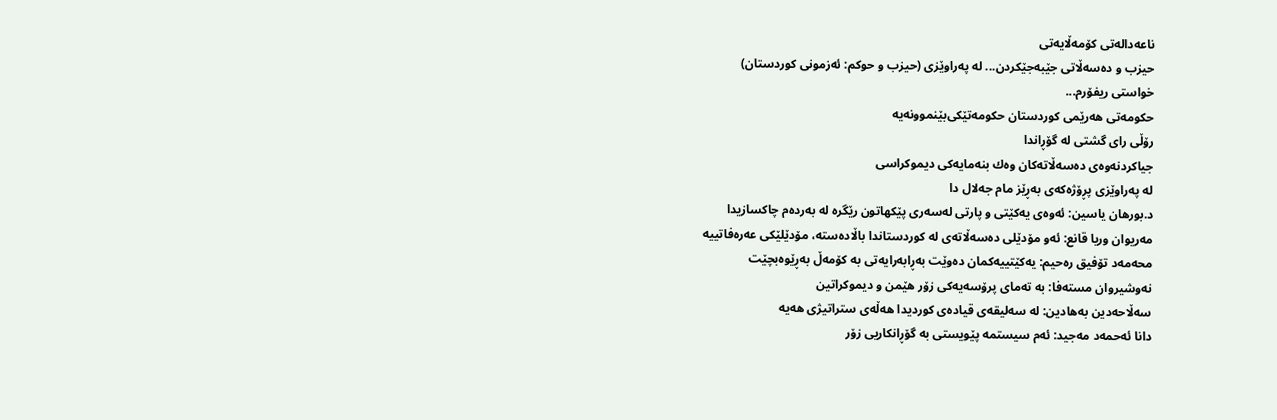ناعه‌داله‌تی كۆمه‌ڵایه‌تی
حیزب و ده‌سه‌ڵاتی‌ جێبه‌جێكردن... له‌ په‌راوێزی ‌(حیزب و حوكم: ئه‌زمونی‌ كوردستان)
خواستی‌ ریفۆرم...
حكومه‌تی‌ هه‌رێمی‌ كوردستان حكومه‌تێكی‌بێنموونه‌یه‌
رۆڵی‌ رای‌ گشتی‌ له‌ گۆڕاندا
جیاكردنه‌وه‌ی‌ ده‌سه‌ڵاته‌كان وه‌ك بنه‌مایه‌كی‌ دیموكراسی‌
له‌ په‌راوێزی‌ پڕۆژه‌كه‌ی‌ به‌ڕێز مام جه‌لال دا
د.بورهان یاسین: ئه‌وه‌ی‌ یه‌كێتی‌ ‌و پارتی‌ له‌سه‌ری‌ پێكهاتون رێگره‌ له‌ به‌رده‌م چاكسازیدا
مه‌ریوان وریا قانع: ئه‌و مۆدێلی‌ ده‌سه‌ڵاته‌ی‌ له‌ كوردستاندا باڵاده‌سته‌، مۆدێلێكی‌ عه‌ره‌فاتییه‌
محه‌مه‌د تۆفیق ره‌حیم: یەكێتییەكمان دەوێت بەڕابەرایەتی بە كۆمەڵ بەڕێوەبچێت
نه‌وشیروان مسته‌فا: بە تەمای پرۆسەیەكی زۆر هێمن و دیموكراتین
سه‌ڵاحه‌دین به‌هادین: له‌ سه‌لیقه‌ی‌ قیاده‌ی‌ كوردیدا هه‌ڵه‌ی‌ ستراتیژی‌ هه‌یه‌
دانا ئه‌حمه‌د مه‌جید: ئه‌م سیستمه‌ پێویستی به‌ گۆڕانكاریی زۆر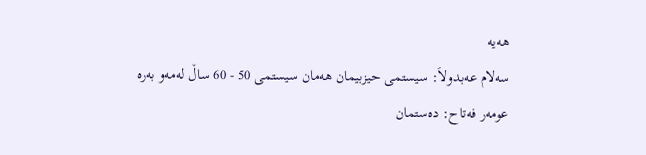هه‌یه‌
سه‌لام عه‌بدولاَ: سیستمی‌ حیزبیمان هه‌مان سیستمی‌ 50 - 60 ساڵ له‌مه‌و به‌ره‌
عومه‌ر فه‌تاح: ده‌ستمان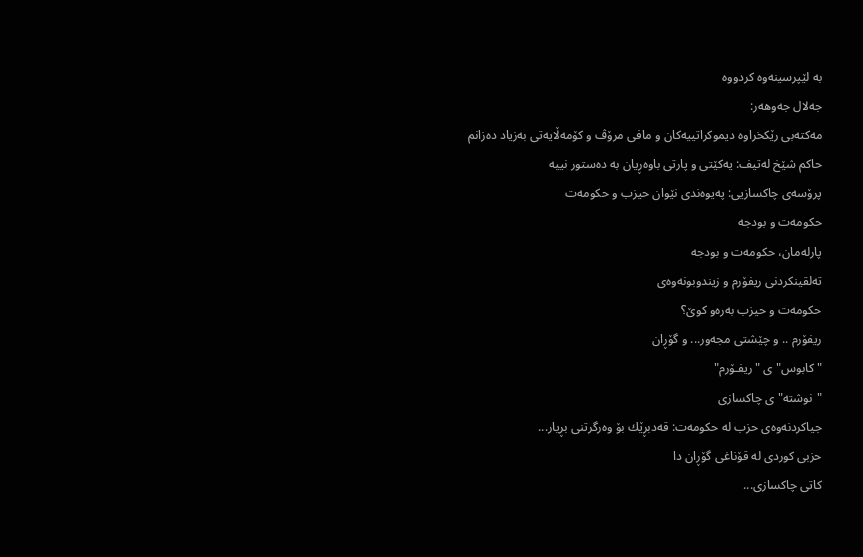به‌ لێپرسینه‌وه‌ كردووه‌
جه‌لال جه‌وهه‌ر:
مه‌كته‌بی‌ رێكخراوه‌ دیموكراتییه‌كان و مافی‌ مرۆڤ و كۆمه‌ڵایه‌تی‌ به‌زیاد ده‌زانم
حاكم شێخ له‌تیف: یه‌كێتی‌ و پارتی‌ باوه‌ڕیان به‌ ده‌ستور نییه
پرۆسه‌ی‌ چاكسازیی‌: په‌یوه‌ندی‌ نێوان حیزب و حكومه‌ت
حکومه‌ت و بودجه
پارله‌مان، حکومه‌ت و بودجه
ته‌لقینكردنی ریفۆرم ‌و زیندوبونه‌وه‌ی
حكومه‌ت ‌و حیزب به‌ره‌و كوێ‌؟
ریفۆرم .. و چێشتی مجه‌ور... و گۆڕان
"كابوس"ی "ریفـۆرم"
"نوشته‌"ی‌ چاكسازی
جیاكردنه‌وه‌ی‌ حزب له‌ حكومه‌ت: قه‌دبڕێك بۆ وه‌رگرتنی‌ بڕیار...
حزبی كوردی له‌ قۆناغی گۆڕان دا
كاتی چاكسازی...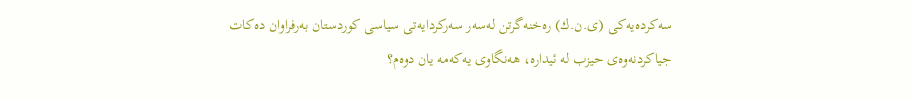سه‌كرده‌یه‌كی (ی‌.ن.ك) ره‌خنه‌گرتن له‌سه‌ر سه‌ركردایه‌تی‌ سیاسی كوردستان به‌رفراوان ده‌كات
جیاكردنه‌وه‌ی‌ حیزب له‌ ئیداره‌، هه‌نگاوی یه‌که‌مه‌ یان دوه‌م‌؟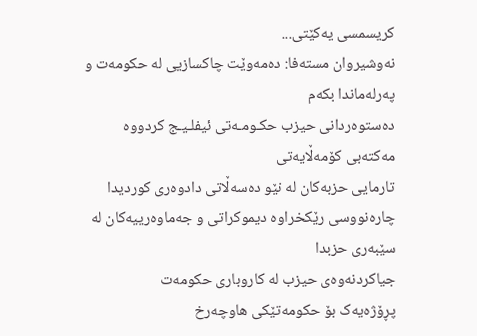كریسمسی‌ یه‌كێتی‌...
نه‌وشیروان مسته‌فا: ده‌مه‌وێت چاكسازیی‌ له‌ حكومه‌ت و په‌رله‌ماندا بكه‌م
ده‌ستوه‌ردانی‌ حیزب حكـومـه‌تی‌ ئیفلـیـج كردووه‌
مه‌كته‌بی‌ كۆمه‌ڵایه‌تی‌
تارمایی‌ حزبه‌كان له‌ نێو ده‌سه‌ڵاتی‌ دادوه‌ری کوردیدا
چاره‌نووسی‌ رێكخراوه‌ دیموكراتی و جه‌ماوه‌رییه‌كان له‌ سێبه‌ری‌ حزبدا
جیاكردنه‌وه‌ی‌ حیزب له‌ كاروباری‌ حكومه‌ت
پڕۆژه‌یه‌ک بۆ حکومه‌تێکی هاوچه‌رخ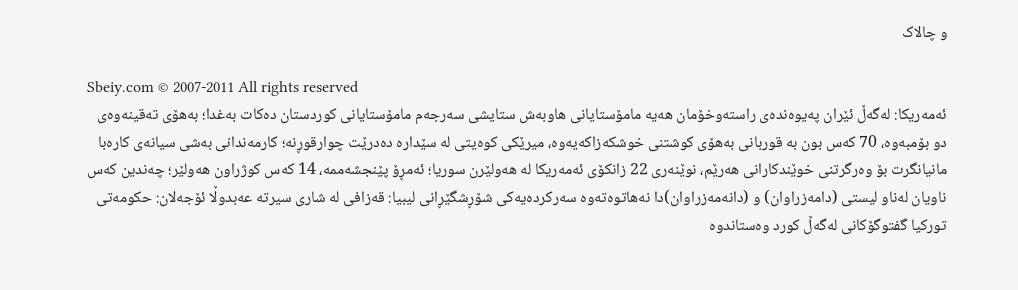و چالاک

Sbeiy.com © 2007-2011 All rights reserved
ئه‌مه‌ریكا: له‌گه‌ڵ ئێران په‌یوه‌نده‌ی‌ راسته‌وخۆمان هه‌یه‌ مامۆستایانی هاوبه‌ش ستایشی سه‌رجه‌م مامۆستایانی‌ كوردستان ده‌كات به‌غدا؛ به‌هۆی ته‌قینه‌وه‌ی دو بۆمبه‌وه، 70 كه‌س بون به‌ قوربانی‌ به‌هۆی‌ كوشتنی‌ خوشكه‌زاكه‌یه‌وه‌، میرێكی كوه‌یتی‌ له‌ سێداره‌ ده‌درێت چوارقوڕنه‌؛ كارمه‌ندانی به‌شی سیانه‌ی كاره‌با مانیانگرت بۆ وه‌رگرتنی خوێندكارانی هه‌رێم، نوێنه‌ری‌ 22 زانكۆی‌ ئه‌مه‌ریكا له‌ هه‌ولێرن سوریا؛ ئه‌مڕۆ پێنجشه‌ممه‌، 14 كه‌س كوژراون هه‌ولێر؛ چه‌ندین كه‌س ناویان له‌ناو ليستى (دامه‌زراوان) و (دانه‌مه‌زراوان)دا نه‌هاتوه‌ته‌وه‌ سه‌ركرده‌یه‌كی شۆڕشگێڕانی‌ لیبیا: قه‌زافی له‌ شاری‌ سیرته‌ عه‌بدوڵا ئۆجه‌لان: حكومه‌تی‌ توركیا گفتوگۆكانی‌ له‌گه‌ڵ كورد وه‌ستاندوه‌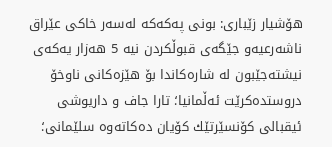هۆشیار زێباری‌: بونی په‌كه‌كه‌ له‌سه‌ر خاكی عێراق ناشه‌رعیه‌و جێگه‌ی‌ قبوڵكردن نیه‌ 5 هه‌زار یه‌كه‌ی‌ نیشته‌جێبون له‌ شاره‌كاندا بۆ هێزه‌كانی ناوخۆ دروستده‌كرێت ئه‌ڵمانیا؛ تارا جاف و داریوشی‌ ئیقبالی‌ كۆنسێرتێك كۆیان ده‌كاته‌وه‌ سلێمانی؛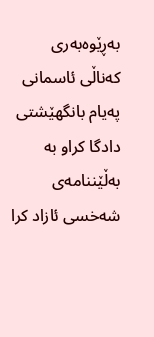به‌ڕێوه‌به‌ری كه‌ناڵی ئاسمانی په‌یام بانگهێشتی دادگا کراو به‌ به‌ڵێننامه‌ی شه‌خسی ئازاد کرا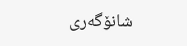شانۆگه‌ری‌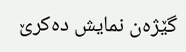گێژه‌ن نمایش ده‌كرێ